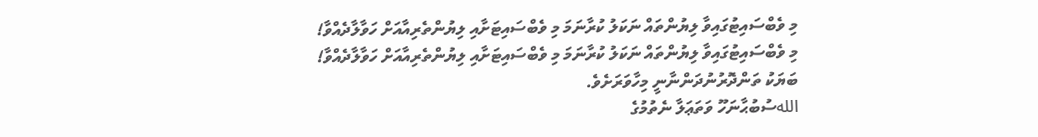މި ވެބްސައިޓުގައިވާ ލިޔުންތައް ނަކަލު ކުރާނަމަ މި ވެބްސައިޓަށާއި ލިޔުންތެރިއާއަށް ހަވާލާދެއްވާ!
މި ވެބްސައިޓުގައިވާ ލިޔުންތައް ނަކަލު ކުރާނަމަ މި ވެބްސައިޓަށާއި ލިޔުންތެރިއާއަށް ހަވާލާދެއްވާ!
ބަޔަކު ތަންދޮރުނުދަންނާނީ މިހާވަރަށެވެ.
اللهސުބުޙާނަހޫ ވަތަޢަލާ ނެތުމުގެ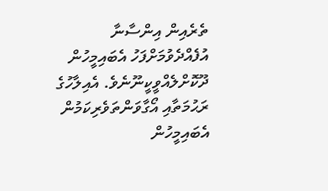ތެރެއިން އިންސާނާ އުފެއްދެވުމަށްފަހު އެބައިމީހުން ދޫކޮށްލެއްވީކީނޫނެވެ. އެއިލާހުގެ ރަޙުމަތާއި އޯގާވަންތަވެރިކަމުން އެބައިމީހުން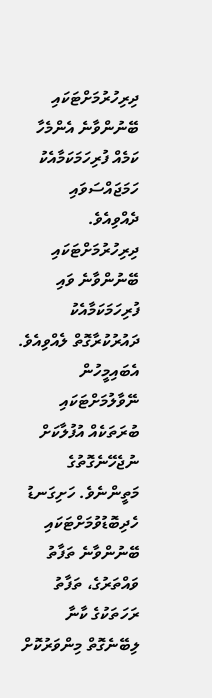ދިރިހުރުމަށްޓަކައި ބޭނުންވާނެ އެންމެހާ ކަމެއް ފުރިހަމަކަމާއެކު ހަމަޖައްސަވައި ދެއްވިއެވެ. ދިރިހުރުމަށްޓަކައި ބޭނުންވާނެ ވައި ފުރިހަމަކަމާއެކު ދައުރުކުރާގޮތް ލެއްވިއެވެ. އެބައިމީހުން ނޭވާލުމަށްޓަކައި ބުރަތަކެއް އުފުލާކަށް ނުޖެހޭނެގޮތުގެ މަތީންނެވެ. ހަށިގަނޑު ހެދިބޮޑުވުމަށްޓަކައި ބޭނުންވާނެ ތަފާތު ވައްތަރުގެ، ތަފާތު ރަހަތަކުގެ ކާނާ ލިބޭނެގޮތް މިންވަރުކޮށް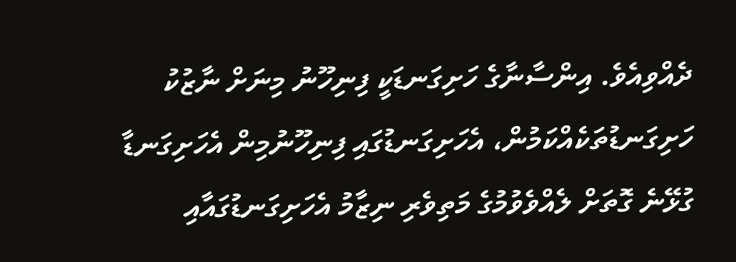ދެއްވިއެވެ. އިންސާނާގެ ހަށިގަނޑަކީ ފިނިހޫނު މިނަށް ނާޒުކު ހަށިގަނޑުތަކެއްކަމުން، އެހަށިގަނޑުގައި ފިނިހޫނުމިން އެހަށިގަނޑާ ގުޅޭނެ ގޮތަށް ލެއްވެވުމުގެ މަތިވެރި ނިޒާމު އެހަށިގަނޑުގައާއި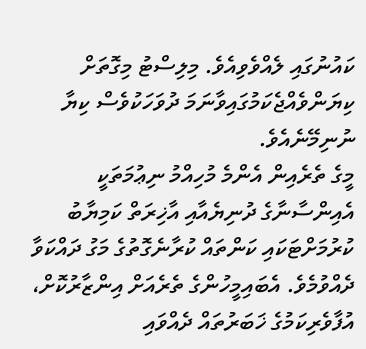ކައުނުގައި ލެއްވެވިއެވެ. މިލިސްޓު މިގޮތަށް ކިޔަންވެއްޖެކަމުގައިވާނަމަ ދުވަހަކުވެސް ކިޔާ ނުނިމޭނެއެވެ.
މީގެ ތެރެއިން އެންމެ މުހިއްމު ނިޢުމަތަކީ އެއިންސާނާގެ ދުނިޔެއާއި އާޚިރަތް ކަމިޔާބު ކުރުމަށްޓަކައި ކަންތައް ކުރާނެގޮތުގެ މަގު ދައްކަވާ ދެއްވުމެވެ. އެބައިމީހުންގެ ތެރެއަށް އިންޒާރުކޮށް، އުފާވެރިކަމުގެ ޚަބަރުތައް ދެއްވައި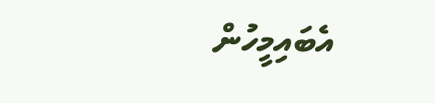އެބައިމީހުން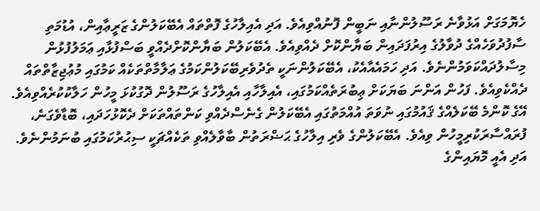ހެޔޮމަގަށް އަޅުވާނެ ރަސޫލުންނާއި ނަބީން ފޮނުއްވިއެވެ. އަދި އެއިލާހުގެ ފޮތްތައް އެބޭކަލުންގެ ޒަރީޢާއިން، އުޑުމަތި ސާފުދުވަހެއްގެ ދުވާލުގެ އިރުފަދައިން ބަޔާންކޮށް ދެއްވިއެވެ. އެބޭކަލުން ބަޔާންކޮށްދެއްވީ ބަސްފުޅާއި ޢަމަލުފުޅުން މިސާލުދައްކަވަމުންނެވެ. އަދި ހަމައެއާއެކު، އެބޭކަލުންނަކީ ތެދުވެރިބޭކަލުންކަމުގެ ޢަލާމާތްތަކެއް ކަމުގައި މުޢުޖިޒާތްތައް ދެއްކެވިއެވެ. ފަހުން އަންނަ ބަޔަކަށް ޢިބުރަތެއްކަމުގައި، އެއިލާހާއި އެއިލާހުގެ ރަސޫލުން ދޮގުކުޅަ މީހުން ހަލާކުކުރެއްވިއެވެ. އޭގެ ކޮންމެ ބޭކަލެއްގެ ޤައުމުގައި ނުވަތަ އުއްމަތުގައި އެބޭކަލުން ގެނެސްދެއްވި ކަންތައްތަކަށް ދެކޮޅުހަދައި، ބޮޑާވެގަނެ، ފުރައްސާރަކުރިމީހުން ވިއެވެ. އެބޭކަލުންގެ ވެރި އިލާހުގެ ޙަޟްރަތުން ބާވާލެއްވި ތަކެއްޗަކީ ސިޙުރުކަމުގައި ބުނަމުންނެވެ. އަދި އެއީ މޮޔައިންގެ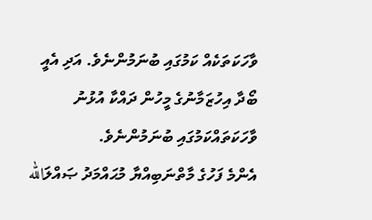ވާހަކަތަކެއް ކަމުގައި ބުނަމުންނެވެ. އަދި އެއީ ބޯދާ އިހުޒަމާނުގެ މީހުން ދައްކާ އުޅުނު ވާހަކަތައްކަމުގައި ބުނަމުންނެވެ.
އެންމެ ފަހުގެ މާތްނަބިއްޔާ މުޙައްމަދު ޞައްލަالله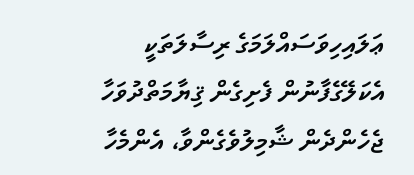ޢަލައިހިވަސައްލަމަގެ ރިސާލަތަކީ އެކަލޭގެފާނުން ފެށިގެން ޤިޔާމަތްދުވަހާ ޖެހެންދެން ޝާމިލުވެގެންވާ، އެންމެހާ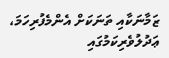ޒަމާނަކާއި ތަނަކަށް އެންމެފުރިހަމަ، ޢަދުލުވެރިކަމުގައި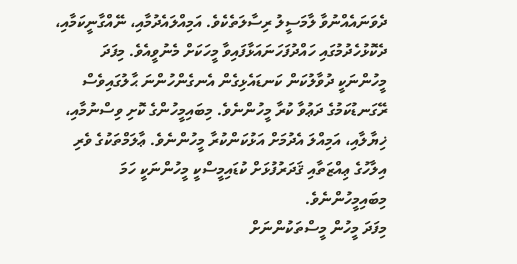ދެވަނައެއްނުވާ ލާމަސީލު ރިސާލަތެކެވެ. އަމިއްލައެދުމާއި، ނޭއްގާނީކަމާއި، ދެކޮޅުހެދުމުގައި ހައްދުފަހަނައަޅާފައިވާ މީހަކަށް މެނުވީއެވެ. މިފަދަ މީހުންނަކީ ދުވާލުކަން ކަނޑައެޅިގެން އެނގެންހުންނަ ޙާލުގައިވެސް ރޭގަނޑުކަމުގެ ދަޢުވާ ކުރާ މީހުންނެވެ. މިބައިމީހުންގެ ކޮށި ވިސްނުމާއި، ޚިޔާލާއި، އަމިއްލަ އެދުމަށް އަޅުކަންކުރާ މީހުންނެވެ. ޢާލަމްތަކުގެ ވެރި އިލާހުގެ ޢިއްޒަތާއި ޤަދަރުފުޅަށް ކުޑައިމީސްކީ މީހުންނަކީ ހަމަ މިބައިމީހުންނެވެ.
މިފަދަ މީހުން މީސްތަކުންނަށް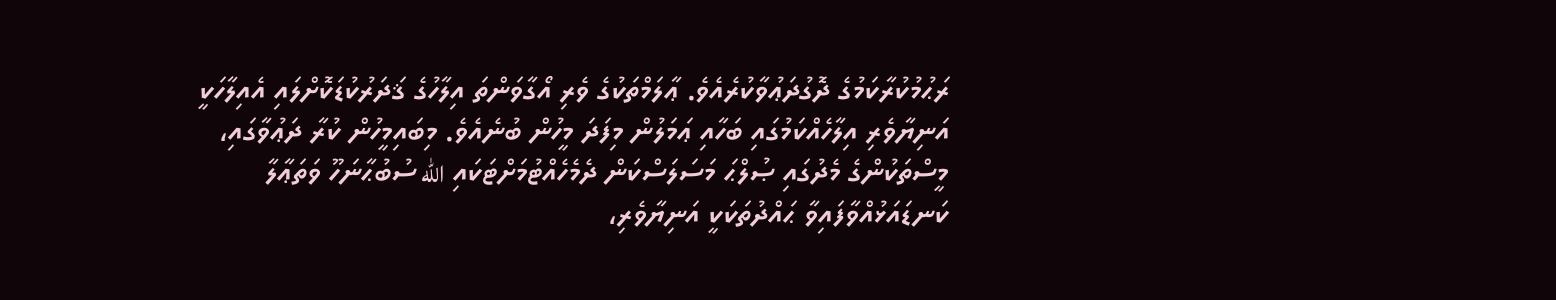ރަޙުމުކުރާކަމުގެ ދޮގުދަޢުވާކުރެއެވެ. ޢާލަމްތަކުގެ ވެރި އޯގާވަންތަ އިލާހުގެ ޤަދަރުކުޑަކޮށްލައި އެއިލާހަކީ އަނިޔާވެރި އިލާހެއްކަމުގައި ބަހާއި ޢަމަލުން މިފަދަ މީހުން ބުނެއެވެ. މިބައިމީހުން ކުރާ ދަޢުވާގައި، މީސްތަކުންގެ މެދުގައި ޞުލްޙަ މަސަލަސްކަން ދެމެހެއްޓުމަށްޓަކައި الله ސުބުޙާނަހޫ ވަތަޢާލާ ކަނޑައަޅުއްވާފައިވާ ޙައްދުތަކަކީ އަނިޔާވެރި،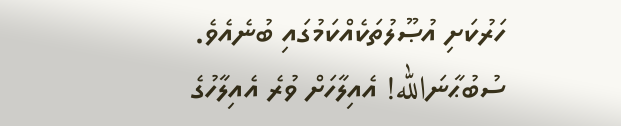ހަރުކަށި އުޞޫލުތަކެއްކަމުގައި ބުނެއެވެ. ސުބުޙާނަالله! އެއިލާހަށް ވުރެ އެއިލާހުގެ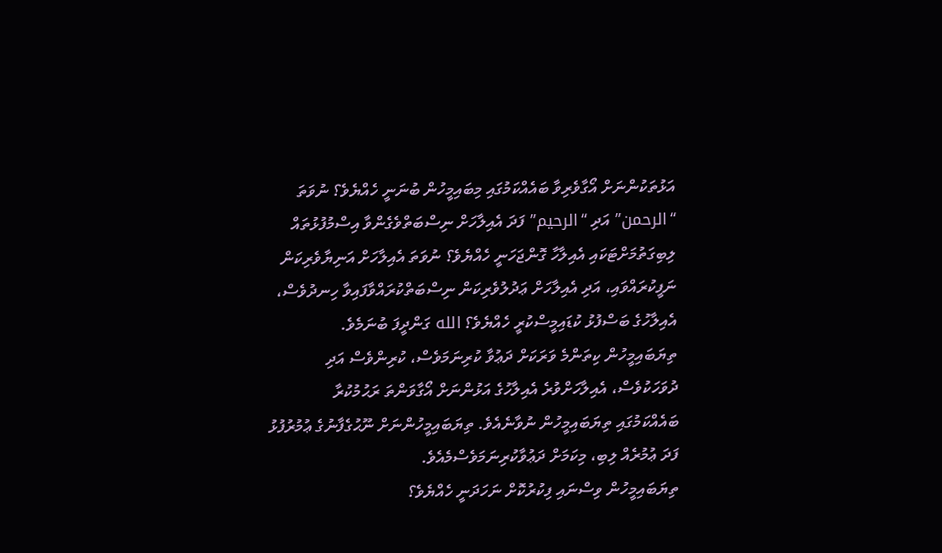އަޅުތަކުންނަށް އޯގާވެރިވާ ބައެއްކަމުގައި މިބައިމީހުން ބުނަނީ ހެއްޔެވެ؟ ނުވަތަ “الرحمن” އަދި “الرحيم” ފަދަ އެއިލާހަށް ނިސްބަތްވެގެންވާ އިސްމުފުޅުތައް ލިބިގަތުމަށްޓަކައި އެއިލާހާ ގޮންޖަހަނީ ހެއްޔެވެ؟ ނުވަތަ އެއިލާހަށް އަނިޔާވެރިކަން ނަފީކުރައްވައި، އަދި އެއިލާހަށް ޢަދުލުވެރިކަން ނިސްބަތްކުރައްވާފައިވާ ހިނދުވެސް، އެއިލާހުގެ ބަސްފުޅު ކުޑައިމީސްކުރީ ހެއްޔެވެ؟ الله ގަންދީފަ ބުނަމެވެ. ތިޔަބައިމީހުން ކިތަންމެ ވަރަކަށް ދަޢުވާ ކުރިނަމަވެސް، ކުރިންވެސް އަދި ދުވަހަކުވެސް، އެއިލާހަށްވުރެ އެއިލާހުގެ އަޅުންނަށް އޯގާވަންތަ ރަޙުމުކުރާ ބައެއްކަމުގައި ތިޔަބައިމީހުން ނުވާނެއެވެ. ތިޔަބައިމީހުންނަށް ނޫޙުގެފާނުގެ ޢުމުރުފުޅު ފަދަ ޢުމުރެއް ލިބި، މިކަމަށް ދަޢުވާކުރިނަމަވެސްމެއެވެ.
ތިޔަބައިމީހުން ވިސްނައި ފިކުރުކޮށް ނަހަދަނީ ހެއްޔެވެ؟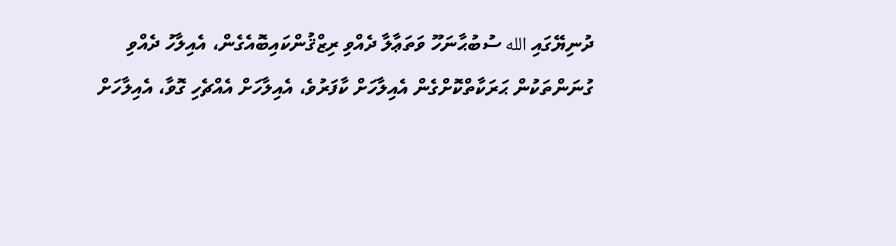ދުނިޔޭގައި الله ސުބުޙާނަހޫ ވަތަޢާލާ ދެއްވި ރިޒްޤުންކައިބޮއެގެން، އެއިލާހު ދެއްވި ގުނަންތަކުން ޙަރަކާތްކޮށްގެން އެއިލާހަށް ކާފަރުވެ، އެއިލާހަށް އެއްޗެހި ގޮވާ، އެއިލާހަށް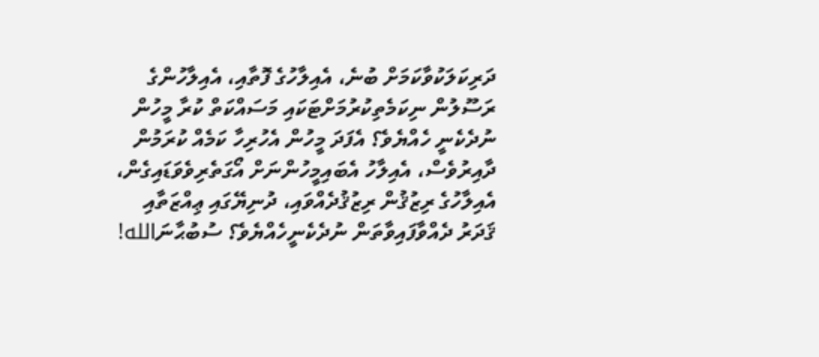ދަރިކަލަކުވާކަމަށް ބުނެ، އެއިލާހުގެ ފޮތާއި، އެއިލާހުންގެ ރަސޫލުން ނިކަމެތިކުރުމަށްޓަކައި މަސައްކަތް ކުރާ މީހުން ނުދެކެނީ ހެއްޔެވެ؟ އެފަދަ މީހުން އެހުރިހާ ކަމެއް ކުރަމުން ދާއިރުވެސް، އެއިލާހު އެބައިމީހުންނަށް އޯގަތެރިވެވަޑައިގެން، އެއިލާހުގެ ރިޒުޤުން ރިޒުޤުދެއްވައި، ދުނިޔޭގައި ޢިއްޒަތާއި ޤަދަރު ދެއްވާފައިވާތަން ނުދެކެނީހެއްޔެވެ؟ ސުބުޙާނަالله!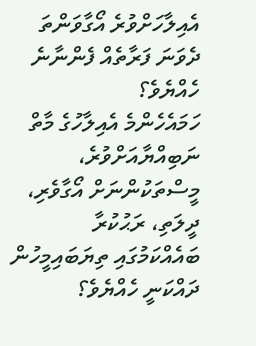އެއިލާހަށްވުރެ އޯގާވަންތަ ދެވަނަ ފަރާތެއް ފެންނާނެ ހެއްޔެވެ؟
ހަމައެހެންމެ އެއިލާހުގެ މާތް ނަބިއްޔާއަށްވުރެ، މީސްތަކުންނަށް އޯގާވެރި، ދީލަތި، ރަޙުކުރާ ބައެއްކަމުގައި ތިޔަބައިމީހުން ދައްކަނީ ހެއްޔެވެ؟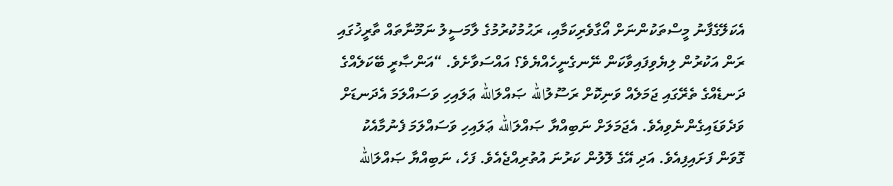އެކަލޭގެފާނު މީސްތަކުންނަށް އޯގާވެރިކަމާއި، ރަޙުމުކުރުމުގެ ލާމަސީލު ނަމޫނާތައް ތާރީޚުގައި ރަން އަކުރުން ލިޔެވިފައިވާކަން ނޭނގެނީހެއްޔެވެ؟ އައްސަވާށެވެ. “އަންޞާރީ ބޭކަލެއްގެ ދަނޑެއްގެ ތެރޭގައި ޖަމަލެއް ވަނިކޮށް ރަސޫލުالله ޞައްލަالله ޢަލައިހި ވަސައްލަމަ އެދަނޑަށް ވަދެވަޑައިގެންނެވިއެވެ. އެޖަމަލަށް ނަބިއްޔާ ޞައްލަالله ޢަލައިހި ވަސައްލަމަ ފެނުމާއެކު ގޮވަން ފަށައިފިއެވެ. އަދި އޭގެ ލޮލުން ކަރުނަ އުތުރިއްޖެއެވެ. ފަހެ، ނަބިއްޔާ ޞައްލަالله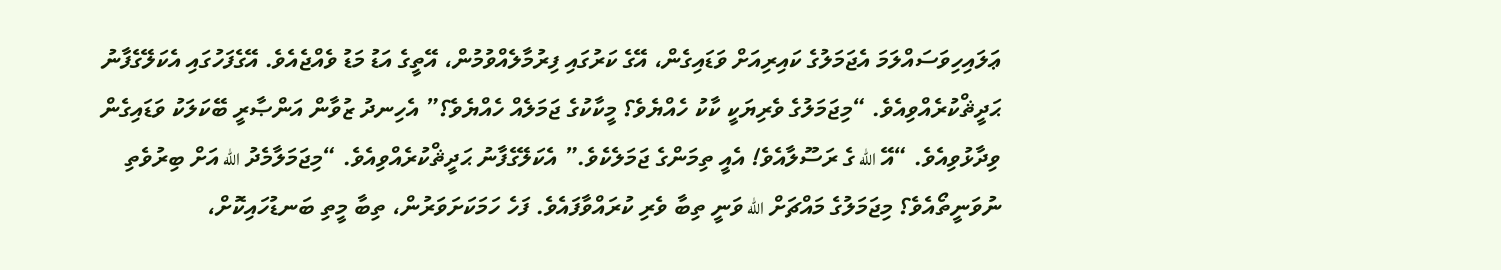ޢަލައިހިވަސައްލަމަ އެޖަމަލުގެ ކައިރިއަށް ވަޑައިގެން، އޭގެ ކަރުގައި ފިރުމާލެއްވުމުން، އޭތީގެ އަޑު މަޑު ވެއްޖެއެވެ. އޭގެފަހުގައި އެކަލޭގެފާނު ޙަދީޘްކުރެއްވިއެވެ. “މިޖަމަލުގެ ވެރިޔަކީ ކާކު ހެއްޔެވެ؟ މީކާކުގެ ޖަމަލެއް ހެއްޔެވެ؟” އެހިނދު ޒުވާން އަންޞާރީ ބޭކަލަކު ވަޑައިގެން ވިދާޅުވިއެވެ. “އޭ الله ގެ ރަސޫލާއެވެ! އެއީ ތިމަންގެ ޖަމަލެކެވެ.” އެކަލޭގެފާނު ޙަދީޘްކުރެއްވިއެވެ. “މިޖަމަލާމެދު الله އަށް ބިރުވެތި ނުވަނީތޯއެވެ؟ މިޖަމަލުގެ މައްޗަށް الله ވަނީ ތިބާ ވެރި ކުރައްވާފައެވެ. ފަހެ ހަމަކަށަވަރުން، ތިބާ މީތި ބަނޑުހައިކޮށް،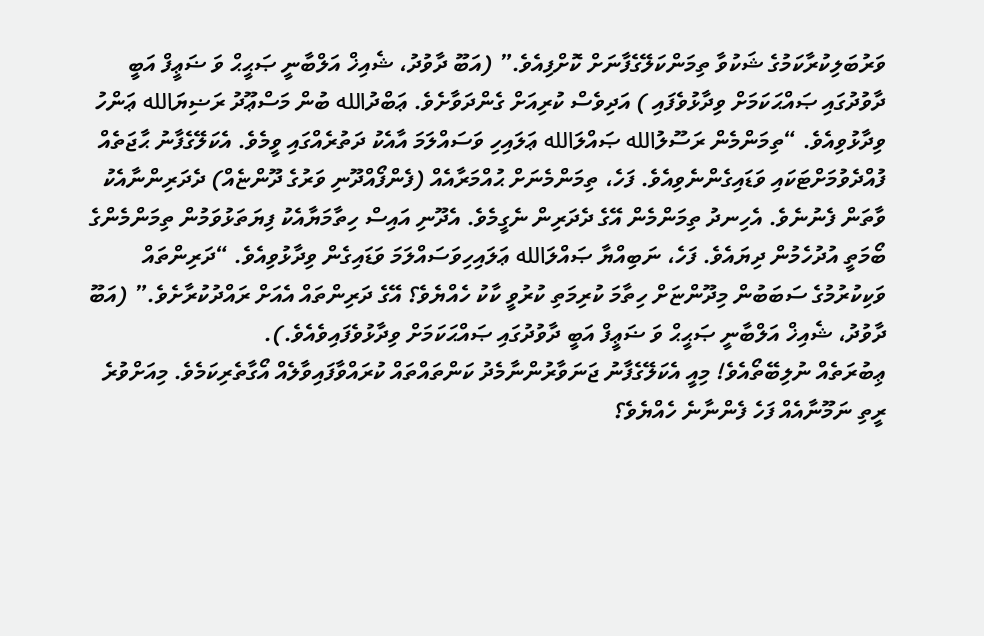ވަރުބަލިކުރާކަމުގެ ޝަކުވާ ތިމަންކަލޭގެފާނަށް ކޮށްފިއެވެ.” (އަބޫ ދާވުދު، ޝެއިޚް އަލްބާނީ ޞަޙީޙް ވަ ޟަޢީފް އަބީ ދާވުދުގައި ޞައްޙަކަމަށް ވިދާޅުވެފައި ) އަދިވެސް ކުރިއަށް ގެންދަވާށެވެ. ޢަބްދުالله ބުން މަސްޢޫދު ރަޟިޔަالله ޢަންހު ވިދާޅުވިއެވެ. “ތިމަންމެން ރަސޫލުالله ޞައްލަالله ޢަލައިހި ވަސައްލަމަ އާއެކު ދަތުރެއްގައި ވީމެވެ. އެކަލޭގެފާނު ޙާޖަތެއް ފުއްދެވުމަށްޓަކައި ވަޑައިގެންނެވިއެވެ. ފަހެ، ތިމަންމެނަށް ޙުއްމަރާއެއް (ފެންފޯއްދޫނި ވަރުގެ ދޫންޏެއް) ދެދަރިންނާއެކު ވާތަން ފެނުނެވެ. އެހިނދު ތިމަންމެން އޭގެ ދެދަރިން ނެގީމެވެ. އެދޫނި އައިސް ހިތާމަޔާއެކު ފިޔަތަޅުވަމުން ތިމަންމެންގެ ބޯމަތީ އުދުހެމުން ދިޔައެވެ. ފަހެ، ނަބިއްޔާ ޞައްލަالله ޢަލައިހިވަސައްލަމަ ވަޑައިގެން ވިދާޅުވިއެވެ. “ދަރިންތައް ވަކިކުރުމުގެ ސަބަބުން މިދޫންޏަށް ހިތާމަ ކުރިމަތި ކުރުވީ ކާކު ހެއްޔެވެ؟ އޭގެ ދަރިންތައް އެއަށް ރައްދުކުރާށެވެ.” (އަބޫ ދާވުދު، ޝެއިޚް އަލްބާނީ ޞަޙީޙް ވަ ޟަޢީފް އަބީ ދާވުދުގައި ޞައްޙަކަމަށް ވިދާޅުވެފައިވެއެވެ.).
ޢިބުރަތެއް ނުލިބޭތޯއެވެ! މިއީ އެކަލޭގެފާނު ޖަނަވާރުންނާމެދު ކަންތައްތައް ކުރައްވާފައިވާލެއް އޯގާތެރިކަމެވެ. މިއަށްވުރެ ރީތި ނަމޫނާއެއް ފަހެ ފެންނާނެ ހެއްޔެވެ؟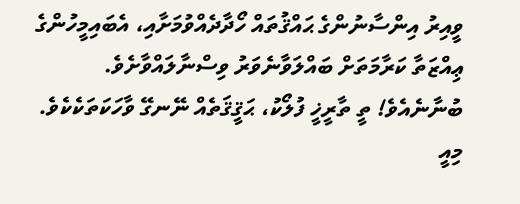ވީއިރު އިންސާނުންގެ ޙައްޤުތައް ހޯދާދެއްވުމަށާއި، އެބައިމީހުންގެ ޢިއްޒަތާ ކަރާމަތަށް ބައްލަވާނެވަރު ވިސްނާލައްވާށެވެ. ބުނާނެއެވެ! ތީ ތާރީޚީ ފުލޯކު، ޙަޤީޤަތެއް ނޭނގޭ ވާހަކަތަކެކެވެ. މިއީ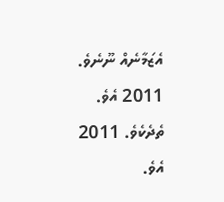އެޒަމާނެއް ނޫނެވެ. 2011 އެވެ. ތެދެކެވެ. 2011 އެވެ.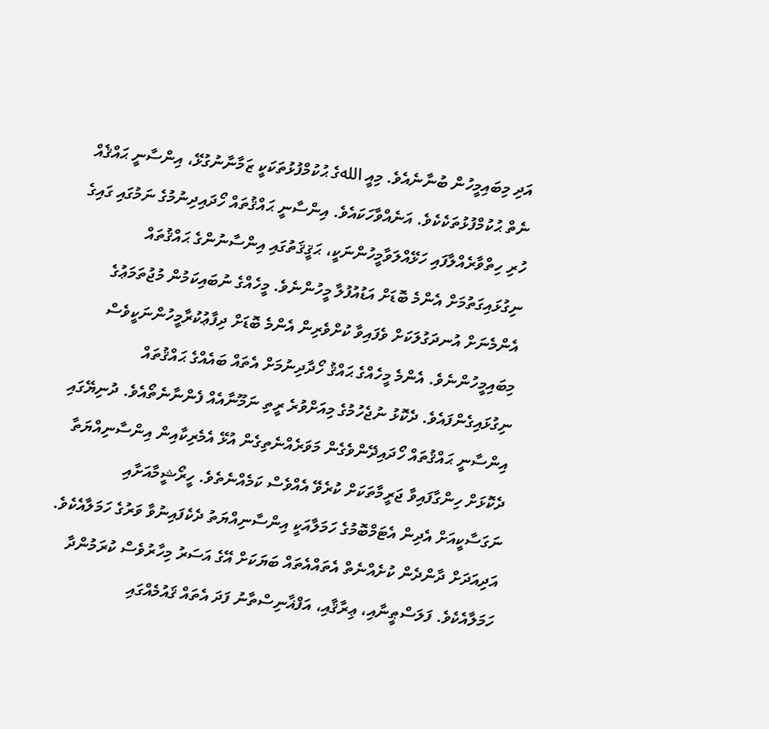އަދި މިބައިމީހުން ބުނާނެއެވެ. މިއީ اللهގެ ޙުކުމްފުޅުތަކަކީ ޒަމާނާނުގުޅޭ، އިންސާނީ ޙައްޤެއް ނެތް ޙުކުމްފުޅުތަކެކެވެ. އަނެއްވާހަކައެވެ. އިންސާނީ ޙައްޤުތައް ހޯދައިދިނުމުގެ ނަމުގައި ގައިގެ ހުރި ހިތްވާރެއްލާފައި ހަޅޭއްލަވާމީހުންނަކީ، ޙަޤީޤަތުގައި އިންސާނުންގެ ޙައްޤުތައް ނިގުޅައިގަތުމަށް އެންމެ ބޮޑަށް އަޑުއުފުލާ މީހުންނެވެ. މީހެއްގެ ނުބައިކަމުން މުޖުތަމަޢުގެ އެންމެނަށް އުނދަގުލަކަށް ވެފައިވާ ކުށްވެރިން އެންމެ ބޮޑަށް ދިފާޢުކުރާމީހުންނަކީވެސް މިބައިމީހުންނެވެ. އެންމެ މީހެއްގެ ޙައްޤު ހޯދާދިނުމަށް އެތައް ބައެއްގެ ޙައްޤުތައް ނިގުޅައިގެންފައެވެ. ދެކޮޅު ނުޖެހުމުގެ މިއަށްވުރެ ރީތި ނަމޫނާއެއް ފެންނާނެތޯއެވެ. ދުނިޔޭގައި އިންސާނީ ޙައްޤުތައް ހޯދައިދޭންވެގެން މަވަރެއްނެތިގެން އުޅޭ އެމެރިކާއިން އިންސާނިއްޔަތާ ދެކޮޅަށް ހިންގާފައިވާ ޖަރީމާތަކަށް ކުރެވޭ އެއްވެސް ކަމެއްނެތެވެ. ހީރޯޝީމާއަށާއި ނަގަސާކީއަށް އެދިން އެޓަމްބޮމުގެ ހަމަލާއަކީ އިންސާނިއްޔަތު ދެކެފައިނުވާ ވަރުގެ ހަމަލާއެކެވެ. އަދިއަދަށް ދާންދެން ކުށެއްނެތް އެތައްއެތައް ބަޔަކަށް އޭގެ އަސަރު މިހާރުވެސް ކުރަމުންދާ ހަމަލާއެކެވެ. ފަލަސްޠީނާއި، ޢިރާޤާއި، އަފްޣާނިސްތާނު ފަދަ އެތައް ޤައުމެއްގައި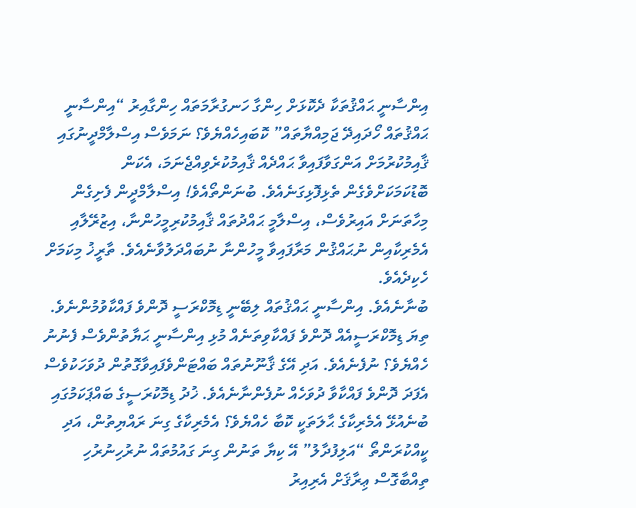އިންސާނީ ޙައްޤުތަކާ ދެކޮޅަށް ހިންގާ ހަނގުރާމަތައް ހިންގާއިރު “އިންސާނީ ޙައްޤުތައް ހޯދައިދޭ ޖަމިއްޔާތައް” ކޮބައިހެއްޔެވެ؟ ނަމަވެސް އިސްލާމްދީނުގައި ޤާއިމުކުރުމަށް އަންގަވާފައިވާ ޙައްދެއް ޤާއިމުކުރެވިއްޖެނަމަ، އެކަން ބޮޑުކަމަކަށްވެގެން ތެޅިފޮޅިގަނެއެވެ. ބުނަންތޯއެވެ! އިސްލާމްދީން ފެށިގެން މިހާތަނަށް އައިރުވެސް، އިސްލާމީ ޙައްދުތައް ޤާއިމުކުރިމީހުންނާ، އިޒުރޭލާއި އެމެރިކާއިން ނުޙައްޤުން މަރާފައިވާ މީހުންނާ ނުބައްދަލުވާނެއެވެ. ތާރީޚު މިކަމަށް ހެކިދެއެވެ.
ބުނާނެއެވެ. އިންސާނީ ޙައްޤުތައް ލިބޭނީ ޑިމޮކްރަސީ ދޮންވެ ފައްކާވުމުންނެވެ. ތިޔަ ޑިމޮކްރަސީއެއް ދޮންވެ ފައްކާވިތަނެއް މުޅި އިންސާނީ ޙަޔާތުންވެސް ފެނުނު ހެއްޔެވެ؟ ނުފެނެއެވެ. އަދި އޭގެ ޤާނޫނުތައް ބައްޓަންވެފައިވާގޮތުން ދުވަހަކުވެސް އެފަދަ ދޮންވެ ފައްކާވާ ދުވަހެއް ނުފެންނާނެއެވެ. ޚުދު ޑިމޮކުރަސީގެ ބައްޕަކަމުގައި ބުނެއުޅޭ އެމެރިކާގެ ޙާލަތަކީ ކޮބާ ހެއްޔެވެ؟ އެމެރިކާގެ ގިނަ ރައްޔިތުން، އަދި ކީއްކުރަންތޯ “އަލިފުދާލު” އޭ ކިޔާ ތަނުން ގިނަ ގައުމުތައް ނުރުހިނުރުހި ތިއްބާގޮސް ޢިރާޤަށް އެރިއިރު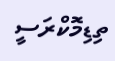ތިޑިމޮކްރަސީ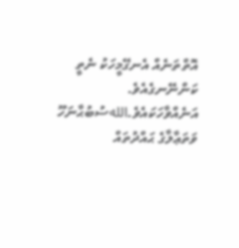އޮތްތަނެއް އެނގޭމީހަކު ނެތީ ކަންނޭނގެއެވެ.
އަނެއްވާހަކައެވެ.اللهސުބުޙާނަހޫ ވަތަޢާލާގެ ޙައްދުތައް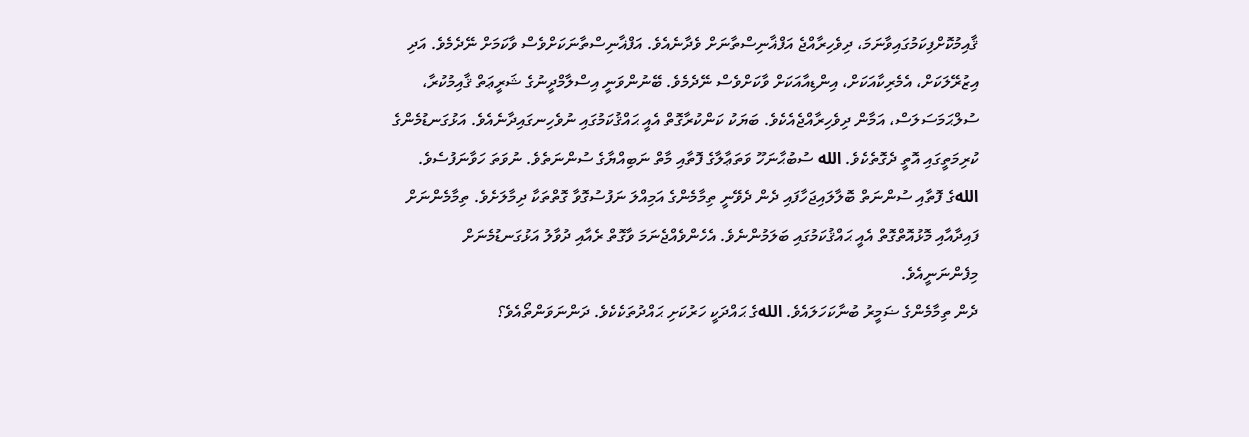ޤާއިމުކޮށްފިކަމުގައިވާނަމަ، ދިވެހިރާއްޖެ އަފްޣާނިސްތާނަށް ވެދާނެއެވެ. އަފްޣާނިސްތާނަކަށްވެސް ވާކަމަށް ނޭދެމެވެ. އަދި އިޒުރޭލަކަށް، އެމެރިކާއަކަށް، އިންޑިއާއަކަށް ވާކަށްވެސް ނޭދެމެވެ. ބޭނުންވަނީ އިސްލާމްދީނުގެ ޝަރީޢަތް ޤާއިމުކުރާ، ސުލްޙަމަސަލަސް، އަމާން ދިވެހިރާއްޖެއެކެވެ. ބަޔަކު ކަންކުރާގޮތް އެއީ ޙައްޤުކަމުގައި ނުވެހިނގައިދާނެއެވެ. އަޅުގަނޑުމެންގެ ކުރިމަތީގައި އޮތީ ދެގޮތެކެވެ. الله ސުބުޙާނަހޫ ވަތަޢާލާގެ ފޮތާއި މާތް ނަބިއްޔާގެ ސުންނަތެވެ. ނުވަތަ ހަވާނަފުސެވެ. اللهގެ ފޮތާއި ސުންނަތް ބޮލާލައިޖަހާފައި ދެން ދެވޭނީ ތިމާމެންގެ އަމިއްލަ ނަފުސުގޮވާ ގޮތްތަކާ ދިމާލަށެވެ. ތިމާމެންނަށް ފައިދާއާއި މޮޅުއޮތްގޮތް އެއީ ޙައްޤުކަމުގައި ބަލަމުންނެވެ. އެހެންވެއްޖެނަމަ ވާގޮތް ރެއާއި ދުވާލު އަޅުގަނޑުމެނަށް މިފެންނަނީއެވެ.
ދެން ތިމާމެންގެ ޟަމީރު ބުނާކަހަލައެވެ. اللهގެ ޙައްދަކީ ހަރުކަށި ޙައްދުތަކެކެވެ. ދަންނަވަންތޯއެވެ؟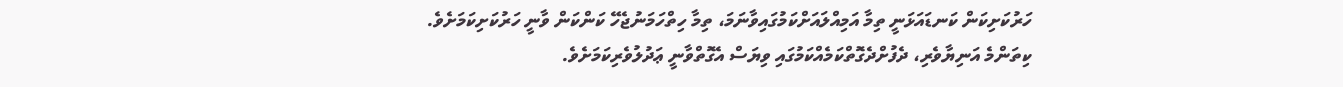ހަރުކަށިކަން ކަނޑައަޅަނީ ތިމާ އަމިއްލައަށްކަމުގައިވާނަމަ، ތިމާ ހިތްހަމަނުޖެހޭ ކަންކަން ވާނީ ހަރުކަށިކަމަށެވެ. ކިތަންމެ އަނިޔާވެރި، ދެފުށްދެގޮތްކަމެއްކަމުގައި ވިޔަސް އެގޮތްވާނީ ޢަދުލުވެރިކަމަށެވެ.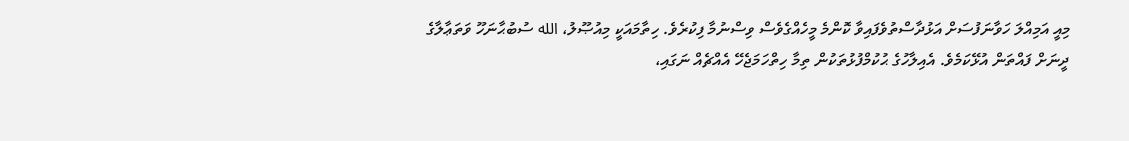މިއީ އަމިއްލަ ހަވާނަފުސަށް އަޅުދާސްތުވެފައިވާ ކޮންމެ މީހެއްގެވެސް ވިސްނުމާ ފިކުރެވެ. ހިތާމައަކީ މިއުޞޫލު، الله ސުބުޙާނަހޫ ވަތަޢާލާގެ ދީނަށް ފައްތަން އުޅޭކަމެވެ. އެއިލާހުގެ ޙުކުމްފުޅުތަކުން ތިމާ ހިތްހަމަޖެހޭ އެއްޗެއް ނަގައި،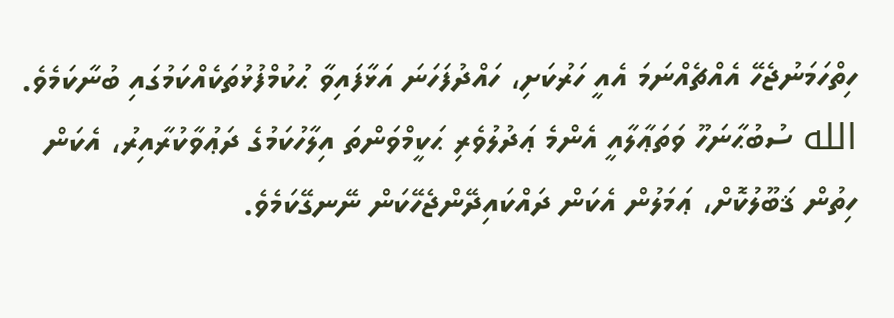ހިތްހަމަނުޖެހޭ އެއްޗެއްނަމަ އެއީ ހަރުކަށި، ހައްދުފަހަނަ އަޅާފައިވާ ޙުކުމްފުޅުތަކެއްކަމުގައި ބުނާކަމެވެ. الله ސުބުޙާނަހޫ ވަތަޢާލާއީ އެންމެ ޢަދުލުވެރި ޙަކީމްވަންތަ އިލާހުކަމުގެ ދަޢުވާކުރާއިރު، އެކަން ހިތުން ޤަބޫލުކޮށް، ޢަމަލުން އެކަން ދައްކައިދޭންޖެހޭކަން ނޭނގޭކަމެވެ.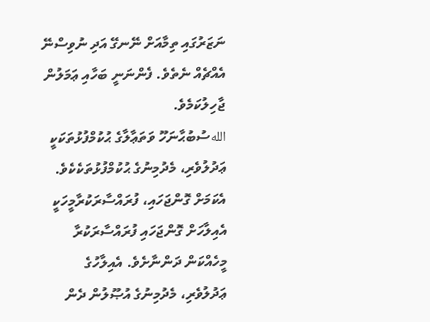ނަޒަރުގައި ތިމާއަށް ނޭނގޭ އަދި ނުވިސްނޭ އެއްޗެއް ނެތެވެ. ފެންނަނީ ބަހާއި ޢަމަލުން ޖާހިލުކަމެވެ.
اللهސުބުޙާނަހޫ ވަތަޢާލާގެ ޙުކުމްފުޅުތަކަކީ ޢަދުލުވެރި، މެދުމިނުގެ ޙުކުމްފުޅުތަކެކެވެ. އެކަމަށް ގޮންޖަހައި، ފުރައްސާރަކުރާމީހަކީ އެއިލާހަށް ގޮންޖަހައި ފުރައްސާރަކުރާ މީހެއްކަން ދަންނާށެވެ. އެއިލާހުގެ ޢަދުލުވެރި، މެދުމިނުގެ އުޞޫލުން ދެން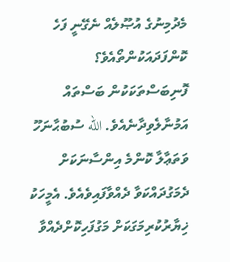މެދުމިނުގެ އުޞޫލެއް ނެގޭނީ ފަހެ ކޮންފަދައަކުންތޯއެވެ؟
ފޮނިބަސްތަކަކުން ބަސްތައް އަމުނާލެވިދާނެއެވެ. الله ސުބުޙާނަހޫ ވަތަޢާލާ ކޮންމެ އިންސާނަކަށް ދެމަގުދައްކަވާ ދެއްވާފައިވެއެވެ. އެމީހަކު ޚިޔާރުކުރިމަގަކަށް މަގުފަހިކޮށްދެއްވާ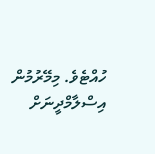ހުއްޓެވެ. މިމޭރުމުން އިސްލާމްދީނަށް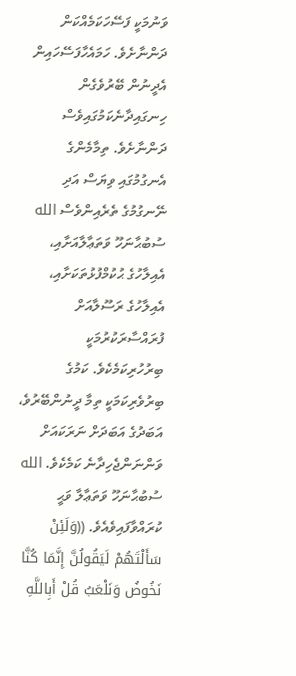ވަނުމަކީ ފަސޭހަކަމެއްކަން ދަންނާށެވެ. ހަމައެހާފަސޭހައިން އެދީނުން ބޭރުވެގެން ހިނގައިދާނެކަމުގައިވެސް ދަންނާށެވެ. ތިމާމެންގެ އެނގުމުގައި ވިޔަސް އަދި ނޭނގުމުގެ ތެރެއިންވެސް الله ސުބުޙާނަހޫ ވަތަޢާލާއަށާއި، އެއިލާހުގެ ޙުކުމްފުޅުތަކަށާއި، އެއިލާހުގެ ރަސޫލާއަށް ފުރައްސާރަކުރުމަކީ ބިރުހުރިކަމެކެވެ. ކަމުގެ ބިރުވެރިކަމަކީ ތިމާ ދީނުންބޭރުވެ، އަބަދުގެ އަބަދަށް ނަރަކައަށް ވަންނަންޖެހިދާނެ ކަމެކެވެ. الله ސުބުޙާނަހޫ ވަތަޢާލާ ވަޙީ ކުރައްވާފައިވެއެވެ. ((وَلَئِنْ سَأَلْتَهُمْ لَيَقُولُنَّ إِنَّمَا كُنَّا نَخُوضُ وَنَلْعَبُ قُلْ أَبِاللَّهِ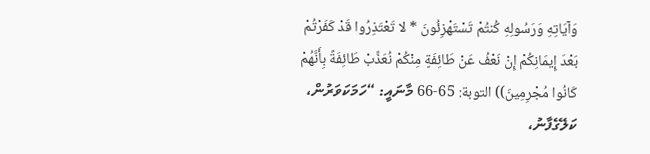وَآيَاتِهِ وَرَسُولِهِ كُنتُمْ تَسْتَهْزِئُونَ * لا تَعْتَذِرُوا قَدْ كَفَرْتُمْ بَعْدَ إِيمَانِكُمْ إِنْ نَعْفُ عَنْ طَائِفَةٍ مِنْكُمْ نُعَذِّبْ طَائِفَةً بِأَنَّهُمْ كَانُوا مُجْرِمِينَ)) التوبة: 65-66 މާނައީ: “ހަމަކަވަރުން، ކަލޭގެފާނު،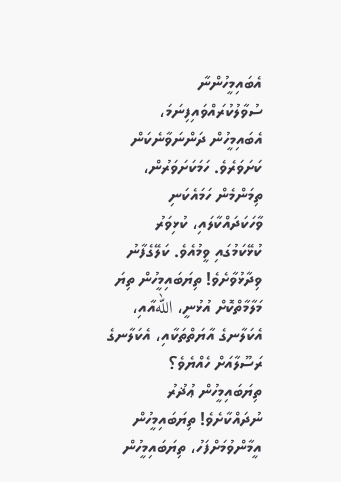އެބައިމީހުންނާ ސުވާލުކުރައްވައިފިނަމަ، އެބައިމީހުން ދަންނަވާނެކަން ކަށަވަރެވެ. ހަމަކަށަވަރުން، ތިމަންމެން ހަމައެކަނި ވާހަކަދައްކާލައި، ކުޅިވަރު ކުޅޭކަމުގައި ވީމުއެވެ. ކަލޭގެފާނު ވިދާޅުވާށެވެ! ތިޔަބައިމީހުން ތިޔަ މަލާމާތްކޮށް އުޅުނީ، اللهއާއި، އެކަލާނގެ އާޔަތްތަކާއި، އެކަލާނގެ ރަސޫލާއަށް ހެއްޔެވެ؟ ތިޔަބައިމީހުން ޢުޛުރު ނުދައްކާށެވެ! ތިޔަބައިމީހުން އީމާންވުމަށްފަހު، ތިޔަބައިމީހުން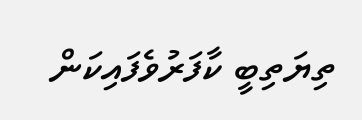ތިޔަތިބީ ކާފަރުވެފައިކަން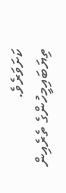ކަށަވަރެވެ. ތިޔަބައިމީހުންގެ ތެރެއިން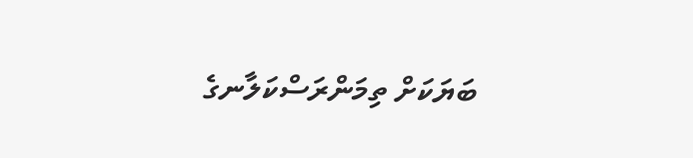ބަޔަކަށް ތިމަންރަސްކަލާނގެ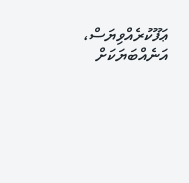ޢަފޫކުރެއްވިޔަސް، އަނެއްބަޔަކަށް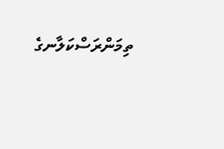ތިމަންރަސްކަލާނގެ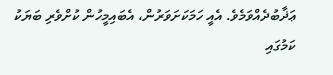ޢަޛާބުދެއްވަމެވެ. އެއީ ހަމަކަށަވަރުން، އެބައިމީހުން ކުށްވެރި ބަޔަކު ކަމުގައި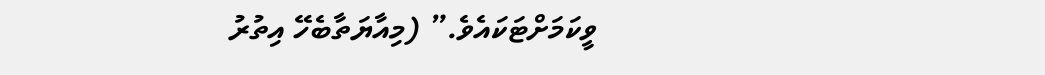ވީކަމަށްޓަކައެވެ.” (މިއާޔަތާބެހޭ އިތުރު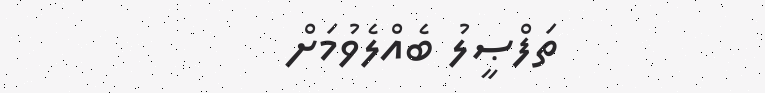ތަފްޞީލު ބެއްލެވުމަށް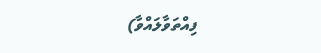ފިއްތަވާލައްވާ)